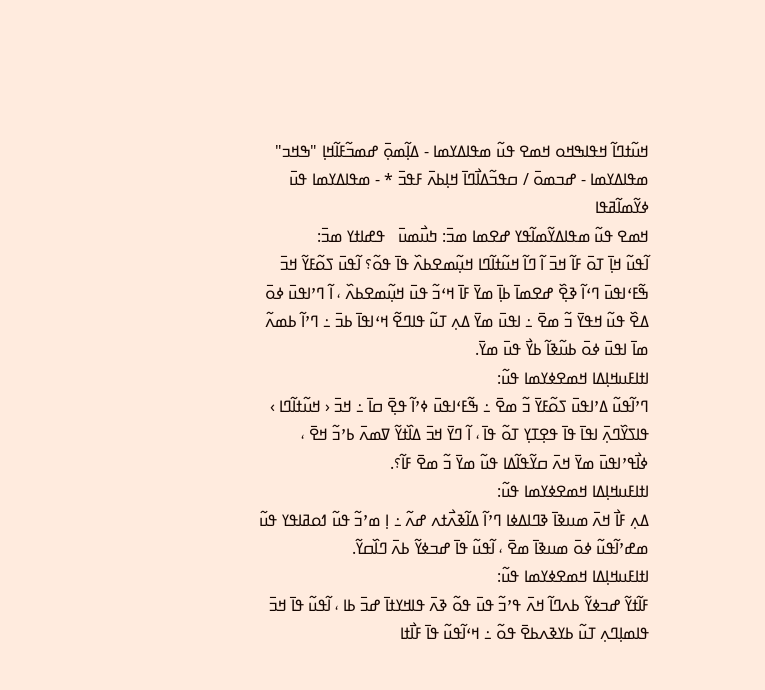ߞߎ߬ߙߣߊ߬ ߞߟߊߒߞߋ ߞߘߐ ߟߎ߬ ߘߟߊߡߌߘߊ - ߡߊ߲߬ߘߋ߲߫ ߝߘߏ߬ߓߊ߬ߞߊ߲ "ߒߞߏ" ߘߟߊߡߌߘߊ - ߝߏߘߋ߫ / ߛߟߏ߬ߡߊ߯ߣߊ߫ ߞߊ߲ߕߍ߫ ߓߟߏ߫ * - ߘߟߊߡߌߘߊ ߟߎ߫ ߦߌ߬ߘߊ߬ߥߟߊ
ߞߘߐ ߟߎ߬ ߘߟߊߡߌ߬ߘߊ߬ߟߌ ߝߐߘߊ ߘߏ߫: ߤߎ߯ߘߎ߫   ߟߝߊߙߌ ߘߏ߫:
ߊ߬ߟߎ߬ ߞߊ߲߫ ߠߋ߫ ߓߊ߬ ߞߏ߫ ߊ߬ ߣߊ߬ ߞߎ߬ߙߊ߬ߣߊ ߞߎ߲߬ߘߐߕߍ߰ ߟߊ߫ ߟߋ߬؟ ߊ߬ߟߎ߫ ߖߋ߬ߓߌ߬ ߞߏ߫ ߒ߬ߓߵߊߟߎ߫ ߣߵߊ߬ ߢߐ߲߰ ߝߐߘߊ߫ ߕߊ߲߫ ߘߌ߫ ߓߊ߫ ߞߵߏ߬ ߟߎ߫ ߞߎ߲߬ߘߐߕߍ߰ ، ߊ߬ ߣߴߊߟߎ߫ ߦߋ߫ ߡߐ߰ ߟߎ߬ ߞߟߌ߫ ߏ߬ ߘߐ߫ ߸ ߊߟߎ߫ ߘߌ߫ ߡߍ߲ ߠߎ߬ ߟߊߣߐ߬ ߞߵߊߟߊ߫ ߕߏ߫ ߸ ߣߴߊ߬ ߕߘߍ߬ ߘߊ߫ ߊߟߎ߫ ߦߋ߫ ߕߎ߬ߢߊ߬ ߕߌ߯ ߟߎ߫ ߘߌ߫.
ߊߙߊߓߎߞߊ߲ߡߊ ߞߘߐߦߌߘߊ ߟߎ߬:
ߣߴߊ߬ߟߎ߬ ߡߴߊߟߎ߫ ߖߋ߬ߓߌ߫ ߏ߬ ߘߐ߫ ߸ ߒ߬ߓߵߊߟߎ߫ ߦߴߊ߬ ߟߐ߲߫ ߛߊ߫ ߸ ߞߏ߫ ‹ ߞߎ߬ߙߊ߬ߣߊ › ߟߊߖߌ߰ߣߍ߲߫ ߊߟߊ߫ ߟߊ߫ ߟߐ߲ߠߌ߲ ߠߋ߬ ߟߊ߫ ، ߊ߬ ߣߌ߫ ߞߏ߫ ߡߊ߰ߙߌ߬ ߜߘߍ߫ ߕߴߏ߬ ߞߐ߫ ، ߦߊ߯ߟߴߊߟߎ߫ ߘߌ߫ ߞߍ߫ ߛߌ߬ߟߊ߬ߡߊ ߟߎ߬ ߘߌ߫ ߏ߬ ߘߐ߫ ߓߊ߬؟.
ߊߙߊߓߎߞߊ߲ߡߊ ߞߘߐߦߌߘߊ ߟߎ߬:
ߡߍ߲ ߓߊ߯ ߞߍ߫ ߘߎߢߊ߫ ߢߣߊߡߦߊ ߣߴߊ߬ ߡߊ߬ߢߍ߯ߙߍ ߝߍ߬ ߸ ߊ߲ ߘߴߏ߬ ߟߎ߬ ߗߋߥߊߟߌ ߟߎ߬ ߘߝߴߊ߬ߟߎ߬ ߦߋ߫ ߘߎߢߊ߫ ߘߐ߫ ، ߊ߬ߟߎ߬ ߟߊ߫ ߝߏߦߌ߬ ߕߍ߫ ߣߊ߰ߛߌ߬.
ߊߙߊߓߎߞߊ߲ߡߊ ߞߘߐߦߌߘߊ ߟߎ߬:
ߓߊ߬ߙߌ߬ ߝߏߦߌ߬ ߕߍߣߊ߬ ߞߍ߫ ߟߴߏ߬ ߟߎ߫ ߟߋ߬ ߢߍ߫ ߟߊߞߌߙߊ߫ ߝߏ߫ ߕߊ ، ߊ߬ߟߎ߬ ߟߊ߫ ߞߏ߫ ߟߊߘߊ߲ߣߍ߲ ߠߎ߬ ߕߌߢߍߕߐ߫ ߟߋ߬ ߸ ߞߵߊ߬ߟߎ߬ ߟߊ߫ ߓߊ߯ߙߊ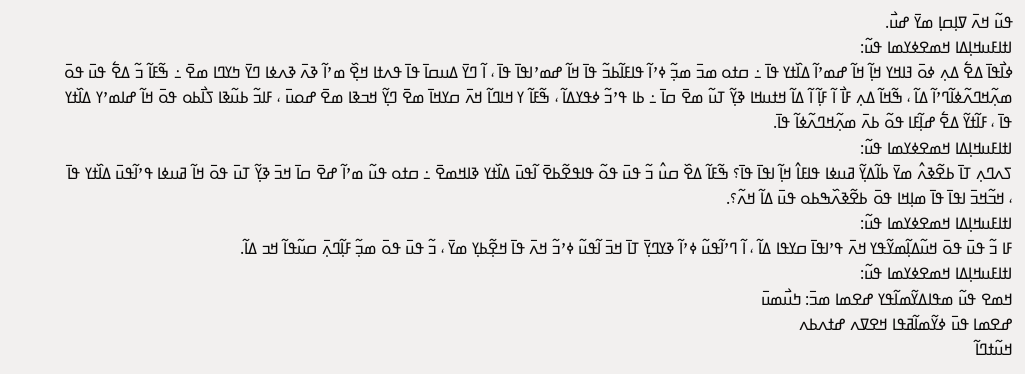ߟߎ߬ ߞߍ߫ ߜߊ߲ߛߊ߲ ߘߌ߫ ߝߎ߯.
ߊߙߊߓߎߞߊ߲ߡߊ ߞߘߐߦߌߘߊ ߟߎ߬:
ߦߊ߯ߟߊ߫ ߡߐ߱ ߡߍ߲ ߦߋ߫ ߔߊߞߌ ߞߊ߲߬ ߞߊ߬ ߝߘߴߊ߬ ߡߊ߰ߙߌ ߟߊ߫ ߸ ߛߙߋ ߘߏ߫ ߘߏ߲߬ ߦߴߊ߬ ߟߊߓߊ߬ߕߏ߬ ߟߊ߫ ߞߊ߬ ߝߘߴߊߟߊ߫ ߟߊ߫ ، ߊ߬ ߣߌ߫ ߡߎߛߊ߫ ߟߊ߫ ߟߍߙߊ ߞߐ߲߰ ߘߴߊ߬ ߢߍ߫ ߢߍߦߊ ߣߌ߫ ߤߌߣߊ ߘߐ߫ ߸ ߒ߬ߓߊ߬ ߏ߬ ߡߐ߱ ߟߎ߫ ߟߋ߫ ߘߍ߲߬ߞߣߍ߬ߦߊ߬ߣߴߊ߬ ߡߊ߬ ، ߒ߬ߞߊ߬ ߡߍ߲ ߓߊ߯ ߊ߬ ߓߊ߲߬ ߊ߬ ߡߊ߬ ߞߙߎߞߊ ߢߌ߲߬ ߠߎ߬ ߘߐ߫ ߛߊ߫ ߸ ߕߊ ߟߴߏ߬ ߦߟߌߡߊ߬ ، ߒ߬ߓߊ߬ ߌ ߞߊߣߊ߬ ߞߍ߫ ߛߌߞߊ߫ ߘߐ߫ ߣߌ߲߬ ߞߏߢߊ ߘߐ߫ ߝߋߎ߫ ، ߓߊߏ߬ ߕߎ߬ߢߊ ߖߊ߯ߕߋ ߟߋ߫ ߞߊ߬ ߝߊߘߴߌ ߡߊ߰ߙߌ ߟߊ߫ ، ߓߊ߬ߙߌ߬ ߡߐ߱ ߝߊ߲߬ߓߊ ߟߋ߬ ߕߍ߫ ߘߍ߲߬ߞߣߍ߬ߦߊ߬ ߟߊ߫.
ߊߙߊߓߎߞߊ߲ߡߊ ߞߘߐߦߌߘߊ ߟߎ߬:
ߖߍߣߍ߲ ߠߊ߫ ߕߐ߬ߢߍ߮ ߘߌ߫ ߕߊ߬ߡߌ߲߬ ߥߎߦߊ ߟߊߓߊ߮ ߞߊ߲߬ ߊߟߊ߫ ߟߊ߫؟ ߒ߬ߓߊ߬ ߡߐ߰ ߛߎ߮ ߏ߬ ߟߎ߫ ߟߋ߬ ߟߊߟߐ߬ߕߐ߫ ߊ߬ߟߎ߫ ߡߊ߰ߙߌ ߢߊߞߘߐ߫ ߸ ߛߙߋ ߟߎ߬ ߘߴߊ߬ ߝߐ߫ ߛߊ߫ ߞߏ߫ ߢߌ߲߬ ߠߎ߫ ߟߋ߫ ߞߊ߬ ߥߎߦߊ ߟߴߊ߬ߟߎ߫ ߡߊ߰ߙߌ ߟߊ߫ ، ߞߏ߬ߞߏ߫ ߊߟߊ߫ ߟߊ߫ ߘߊ߲ߞߊ ߟߋ߫ ߕߐ߬ߢߍ߰ߒߕߋ ߟߎ߫ ߡߊ߬ ߞߍ߬؟.
ߊߙߊߓߎߞߊ߲ߡߊ ߞߘߐߦߌߘߊ ߟߎ߬:
ߓߊ ߏ߬ ߟߎ߫ ߟߋ߫ ߞߎ߬ߡߊ߲߬ߘߌ߬ߟߌ ߞߍ߫ ߟߴߊߟߊ߫ ߛߌߟߊ ߡߊ߬ ، ߊ߬ ߣߴߊ߬ߟߎ߬ ߦߴߊ߬ ߢߌߣߌ߲߫ ߠߊ߫ ߞߏ߫ ߊ߬ߟߎ߬ ߦߴߏ߬ ߞߍ߫ ߟߊ߫ ߞߐ߲߬ߕߌ߲ ߘߌ߫ ، ߏ߬ ߟߎ߫ ߟߋ߫ ߘߏ߲߬ ߓߊ߲߬ߣߍ߲߫ ߛߎ߬ߟߊ߬ ߞߏ ߡߊ߬.
ߊߙߊߓߎߞߊ߲ߡߊ ߞߘߐߦߌߘߊ ߟߎ߬:
ߞߘߐ ߟߎ߬ ߘߟߊߡߌ߬ߘߊ߬ߟߌ ߝߐߘߊ ߘߏ߫: ߤߎ߯ߘߎ߫
ߝߐߘߊ ߟߎ߫ ߦߌ߬ߘߊ߬ߥߟߊ ߞߐߜߍ ߝߙߍߕߍ
ߞߎ߬ߙߣߊ߬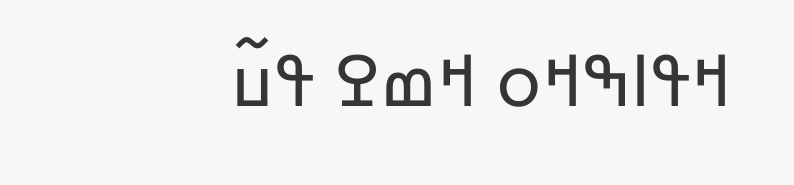ߞߟߊߒߞߋ ߞߘߐ ߟߎ߬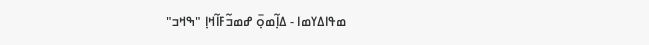ߘߟߊߡߌߘߊ - ߡߊ߲߬ߘߋ߲߫ ߝߘߏ߬ߓߊ߬ߞߊ߲ "ߒߞߏ"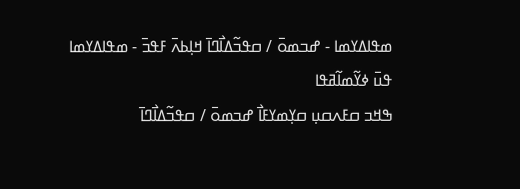ߘߟߊߡߌߘߊ - ߝߏߘߋ߫ / ߛߟߏ߬ߡߊ߯ߣߊ߫ ߞߊ߲ߕߍ߫ ߓߟߏ߫ - ߘߟߊߡߌߘߊ ߟߎ߫ ߦߌ߬ߘߊ߬ߥߟߊ
ߒߞߏ ߛߓߍߛߎ߲ ߛߌ߲ߘߌߓߊ߯ ߝߏߘߋ߫ / ߛߟߏ߬ߡߊ߯ߣߊ߫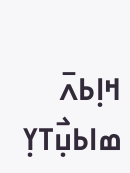ߞߊ߲ߕߍ߫
ߘߊߕߎ߲߯ߠߌ߲